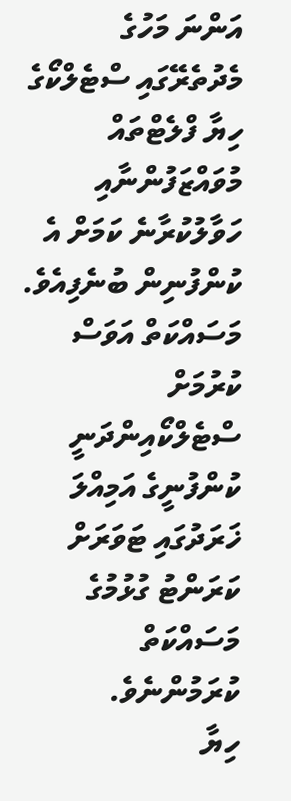އަންނަ މަހުގެ މެދުތެރޭގައި ސްޓެލްކޯގެ ހިޔާ ފްލެޓްތައް މުވައްޒަފުންނާއި ހަވާލުކުރާނެ ކަމަށް އެ ކުންފުނިން ބުނެފިއެވެ. މަސައްކަތް އަވަސް ކުރުމަށް ސްޓެލްކޯއިންދަނީ ކުންފުނީގެ އަމިއްލަ ޚަރަދުގައި ޓަވަރަށް ކަރަންޓު ގުޅުމުގެ މަސައްކަތް ކުރަމުންނެވެ.
ހިޔާ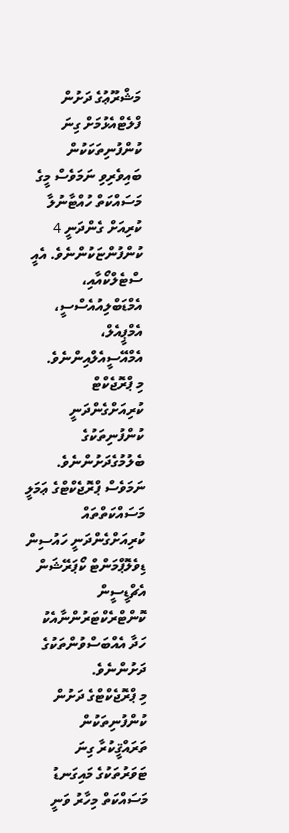މަޝްރޫޢުގެ ދަށުން ފްލެޓްއެޅުމަށް ގިނަ ކުންފުނިތަކަކުން ބައިވެރިވި ނަމަވެސް މީގެ މަސައްކަތް ހުއްޓާނުލާ ކުރިއަށް ގެންދަނީ 4 ކުންފުންޏަކުންނެވެ. އެއީ ސްޓެލްކޯއާއި، އެމްޑަބްލިއުއެސްސީ، އެމްޕީއެލް، އެމްއޭސީއެލްއިންނެވެ.
މި ޕްރޮޖެކްޓް ކުރިއަށްގެންދަނީ ކުންފުނިތަކުގެ ބެލުމުގެދަށުންނެވެ. ނަމަވެސް ޕްރޮޖެކްޓްގެ ޢަމަލީ މަސައްކަތްތައް ކުރިއަށްގެންދަނީ ހައުސިން ޑިވެލޮޕްމަންޓް ކޯޕަރޭޝަން އެޗްޑީސީން ކޮންޓްރެކްޓަރުންނާއެކު ހަދާ އެއްބަސްވުންތަކުގެ ދަށުންނެވެ.
މި ޕްރޮޖެކްޓްގެ ދަށުން ކުންފުނިތަކުން ތަރައްޤީކުރާ ގިނަ ޓަވަރުތަކުގެ މައިގަނޑު މަސައްކަތް މިހާރު ވަނީ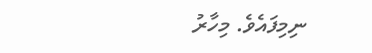ނިމިފައެވެ. މިހާރު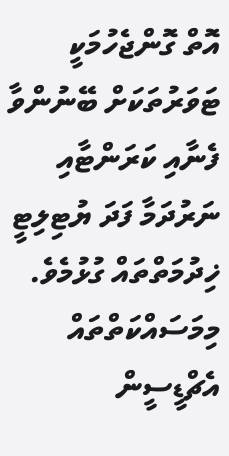އޮތް ގޮންޖެހުމަކީ ޓަވަރުތަކަށް ބޭނުންވާ ފެނާއި ކަރަންޓާއި ނަރުދަމާ ފަދަ ޔުޓިލިޓީ ޚިދުމަތްތައް ގުޅުމެވެ. މިމަސައްކަތްތައް އެޗްޑީސީން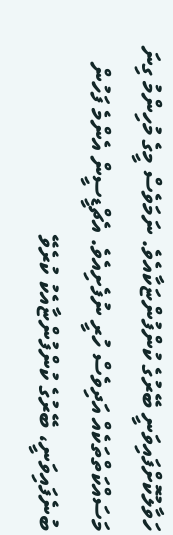ހަވާލުކޮށްފައިވަނީ ބޭރުގެ ކުންފުންޏަކާއެވެ. ނަމަވެސް މީގެ މުހިންމު ގިނަ މަސައްކަތްތަކެއް އަދިވެސް ހުރީ ނުފެށިއެވެ. އެޗްޑީސީން އެންމެ ފަހުން ބުނެފައިވަނީ، ބޭރުގެ ކުންފުންޏާއެކު ކުރެވޭ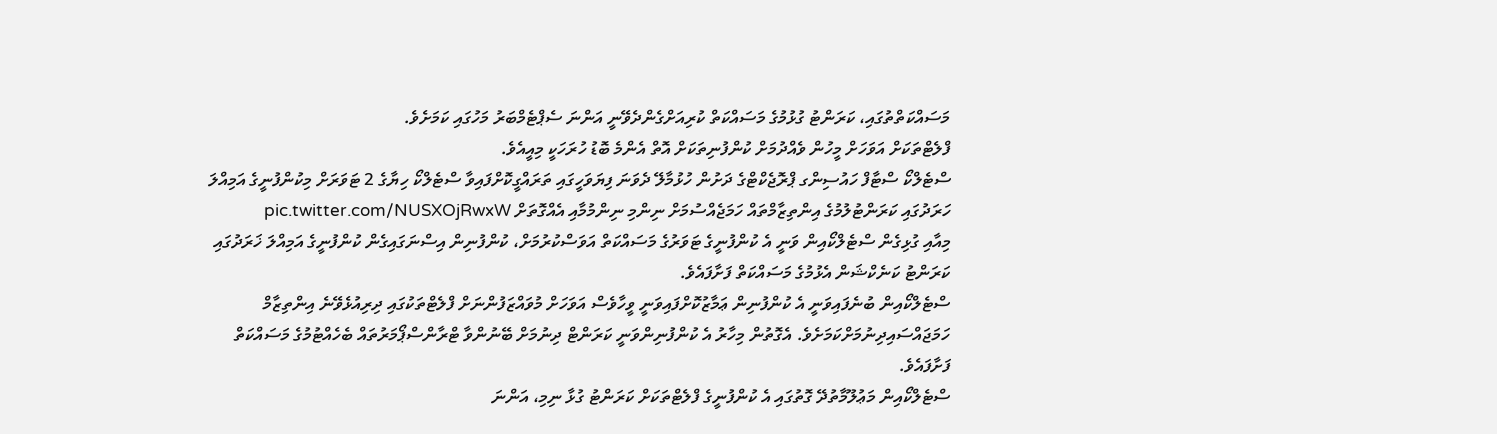މަސައްކަތްތުގައި، ކަރަންޓު ގުޅުމުގެ މަސައްކަތް ކުރިއަށްގެންދެވޭނީ އަންނަ ސެޕްޓެމްބަރު މަހުގައި ކަމަށެވެ.
ފްލެޓްތަކަށް އަވަހަށް މީހުން ވެއްދުމަށް ކުންފުނިތަކަށް އޮތް އެންމެ ބޮޑު ހުރަހަކީ މިއީއެވެ.
ސްޓެލްކޯ ސްޓާފް ހައުސިންގ ޕްރޮޖެކްޓްގެ ދަށުން ހުޅުމާލޭ ދެވަނަ ފިޔަވަހީގައި ތަރައްގީކޮށްފައިވާ ސްޓެލްކޯ ހިޔާގެ 2 ޓަވަރަށް މިކުންފުނީގެ އަމިއްލަ ހަރަދުގައި ކަރަންޓުލުމުގެ އިންތިޒާމްތައް ހަމަޖެއްސުމަށް ނިންމި ނިންމުމާއި އެއްގޮތަށް pic.twitter.com/NUSXOjRwxW
މިއާއި ގުޅިގެން ސްޓެލްކޯއިން ވަނީ އެ ކުންފުނީގެ ޓަވަރުގެ މަސައްކަތް އަވަސްކުރުމަށް، ކުންފުނިން އިސްނަގައިގެން ކުންފުނީގެ އަމިއްލަ ޚަރަދުގައި ކަރަންޓު ކަނެކްޝަން އެޅުމުގެ މަސައްކަތް ފަށާފައެވެ.
ސްޓެލްކޯއިން ބުނެފައިވަނީ އެ ކުންފުނިން ޢަމާޒުކޮށްފައިވަނީ ވީހާވެސް އަވަހަށް މުވައްޒަފުންނަށް ފްލެޓްތަކުގައި ދިރިއުޅެވޭނެ އިންތިޒާމް ހަމަޖައްސައިދިނުމަށްކަމަށެވެ. އެގޮތުން މިހާރު އެ ކުންފުނިންވަނީ ކަރަންޓް ދިނުމަށް ބޭނުންވާ ޓްރާންސްޕޯމަރުތައް ބެހެއްޓުމުގެ މަސައްކަތް ފަށާފައެވެ.
ސްޓެލްކޯއިން މަޢުލޫމާތުދޭ ގޮތުގައި އެ ކުންފުނީގެ ފްލެޓްތަކަށް ކަރަންޓު ގުޅާ ނިމި، އަންނަ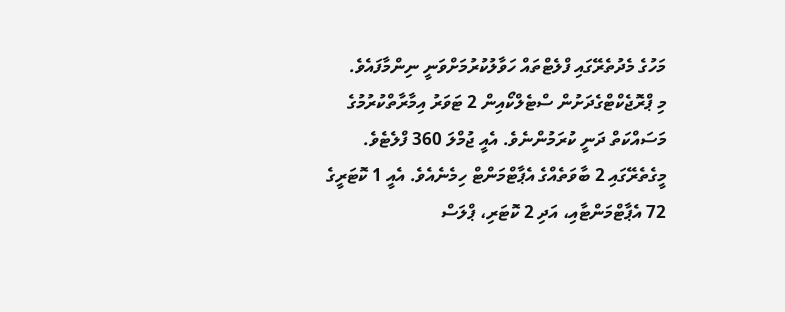މަހުގެ މެދުތެރޭގައި ފްލެޓްތައް ހަވާލުކުރުމަށްވަނީ ނިންމާފައެވެ.
މި ޕްރޮޖެކްޓްގެދަށުން ސްޓެލްކޯއިން 2 ޓަވަރު އިމާރާތްކުރުމުގެ މަސައްކަތް ދަނީ ކުރަމުންނެވެ. އެއީ ޖުމްލަ 360 ފްލެޓެވެ. މީގެތެރޭގައި 2 ބާވަތެއްގެ އެޕާޓްމަންޓް ހިމެނެއެވެ. އެއީ 1 ކޮޓަރީގެ 72 އެޕާޓްމަންޓާއި، އަދި 2 ކޮޓަރި، ޕްލަސް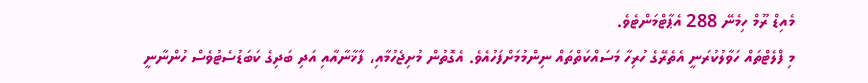މެއިޑް ރޫމް ހިމެނޭ 288 އެޕާޓްމަންޓެވެ.
މި ފްލެޓްތައް ހަވާލުކުރަނީ އެތެރޭގެ ހުރިހާ މަސައްކަތްތައް ނިންމުމަށްފަހުއެވެ. އެގޮތުން މުށިޖެހުމާއި، ފާޚާނާއާއި އަދި ބަދިގެ ކަބަޑުސެޓުވެސް ހުންނާނީ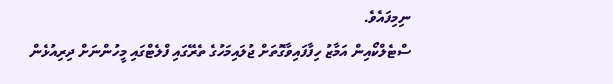ނިމިފައެވެ.
ސްޓެލްކޯއިން އަމާޒު ހިފާފައިވާގޮތަށް ޖުލައިމަހުގެ ތެރޭގައި ފްލެޓްގައި މީހުންނަށް ދިރިއުޅެން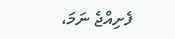ފެށިއްޖެ ނަމަ،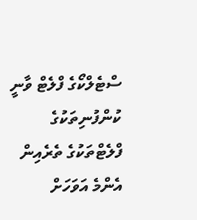ސްޓެލްކޯގެ ފްލެޓް ވާނީ ކުންފުނިތަކުގެ ފްލެޓްތަކުގެ ތެރެއިން އެންމެ އަވަހަށް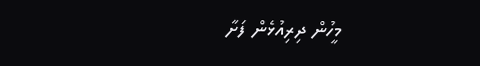މީހުން ދިރިއުޅެން ފަށާ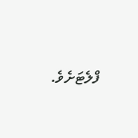ފްލެޓަށެވެ.